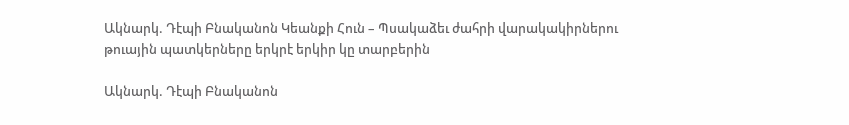Ակնարկ. Դէպի Բնականոն Կեանքի Հուն – Պսակաձեւ ժահրի վարակակիրներու թուային պատկերները երկրէ երկիր կը տարբերին

Ակնարկ. Դէպի Բնականոն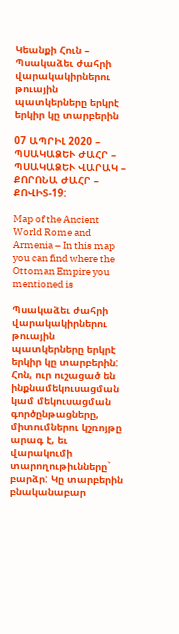Կեանքի Հուն – Պսակաձեւ ժահրի վարակակիրներու թուային պատկերները երկրէ երկիր կը տարբերին

07 ԱՊՐԻԼ 2020 – ՊՍԱԿԱՁԵՒ ԺԱՀՐ – ՊՍԱԿԱՁԵՒ ՎԱՐԱԿ – ՔՈՐՈՆԱ ԺԱՀՐ – ՔՈՎԻՏ-19:

Map of the Ancient World Rome and Armenia – In this map you can find where the Ottoman Empire you mentioned is

Պսակաձեւ ժահրի վարակակիրներու թուային պատկերները երկրէ երկիր կը տարբերին: Հոն, ուր ուշացած են ինքնամեկուսացման կամ մեկուսացման գործընթացները, միտումներու կշռոյթը արագ է, եւ վարակումի տարողութիւնները` բարձր: Կը տարբերին բնականաբար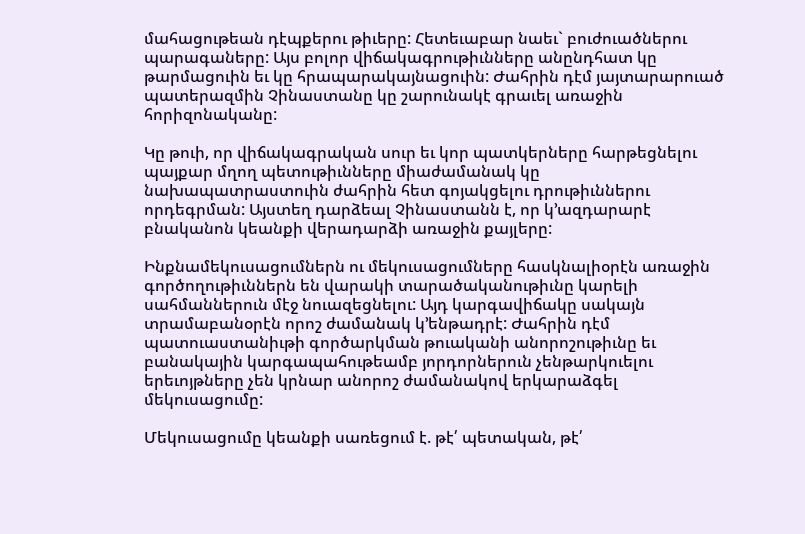մահացութեան դէպքերու թիւերը: Հետեւաբար նաեւ` բուժուածներու պարագաները: Այս բոլոր վիճակագրութիւնները անընդհատ կը թարմացուին եւ կը հրապարակայնացուին: Ժահրին դէմ յայտարարուած պատերազմին Չինաստանը կը շարունակէ գրաւել առաջին հորիզոնականը:

Կը թուի, որ վիճակագրական սուր եւ կոր պատկերները հարթեցնելու պայքար մղող պետութիւնները միաժամանակ կը նախապատրաստուին ժահրին հետ գոյակցելու դրութիւններու որդեգրման: Այստեղ դարձեալ Չինաստանն է, որ կ’ազդարարէ բնականոն կեանքի վերադարձի առաջին քայլերը:

Ինքնամեկուսացումներն ու մեկուսացումները հասկնալիօրէն առաջին գործողութիւններն են վարակի տարածականութիւնը կարելի սահմաններուն մէջ նուազեցնելու: Այդ կարգավիճակը սակայն տրամաբանօրէն որոշ ժամանակ կ’ենթադրէ: Ժահրին դէմ պատուաստանիւթի գործարկման թուականի անորոշութիւնը եւ բանակային կարգապահութեամբ յորդորներուն չենթարկուելու երեւոյթները չեն կրնար անորոշ ժամանակով երկարաձգել մեկուսացումը:

Մեկուսացումը կեանքի սառեցում է. թէ՛ պետական, թէ՛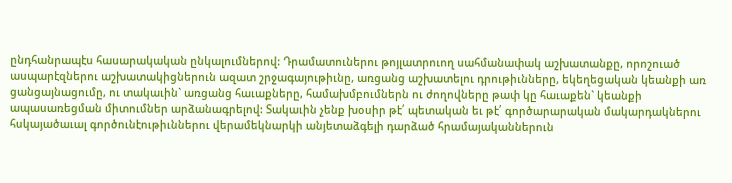ընդհանրապէս հասարակական ընկալումներով: Դրամատուներու թոյլատրուող սահմանափակ աշխատանքը, որոշուած ասպարէզներու աշխատակիցներուն ազատ շրջագայութիւնը, առցանց աշխատելու դրութիւնները, եկեղեցական կեանքի առ ցանցայնացումը, ու տակաւին` առցանց հաւաքները, համախմբումներն ու ժողովները թափ կը հաւաքեն` կեանքի ապասառեցման միտումներ արձանագրելով: Տակաւին չենք խօսիր թէ՛ պետական եւ թէ՛ գործարարական մակարդակներու հսկայածաւալ գործունէութիւններու վերամեկնարկի անյետաձգելի դարձած հրամայականներուն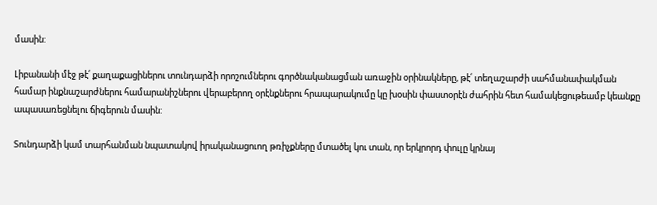մասին:

Լիբանանի մէջ թէ՛ քաղաքացիներու տունդարձի որոշումներու գործնականացման առաջին օրինակները, թէ՛ տեղաշարժի սահմանափակման համար ինքնաշարժներու համարանիշներու վերաբերող օրէնքներու հրապարակումը կը խօսին փաստօրէն ժահրին հետ համակեցութեամբ կեանքը ապասառեցնելու ճիգերուն մասին:

Տունդարձի կամ տարհանման նպատակով իրականացուող թռիչքները մտածել կու տան, որ երկրորդ փուլը կրնայ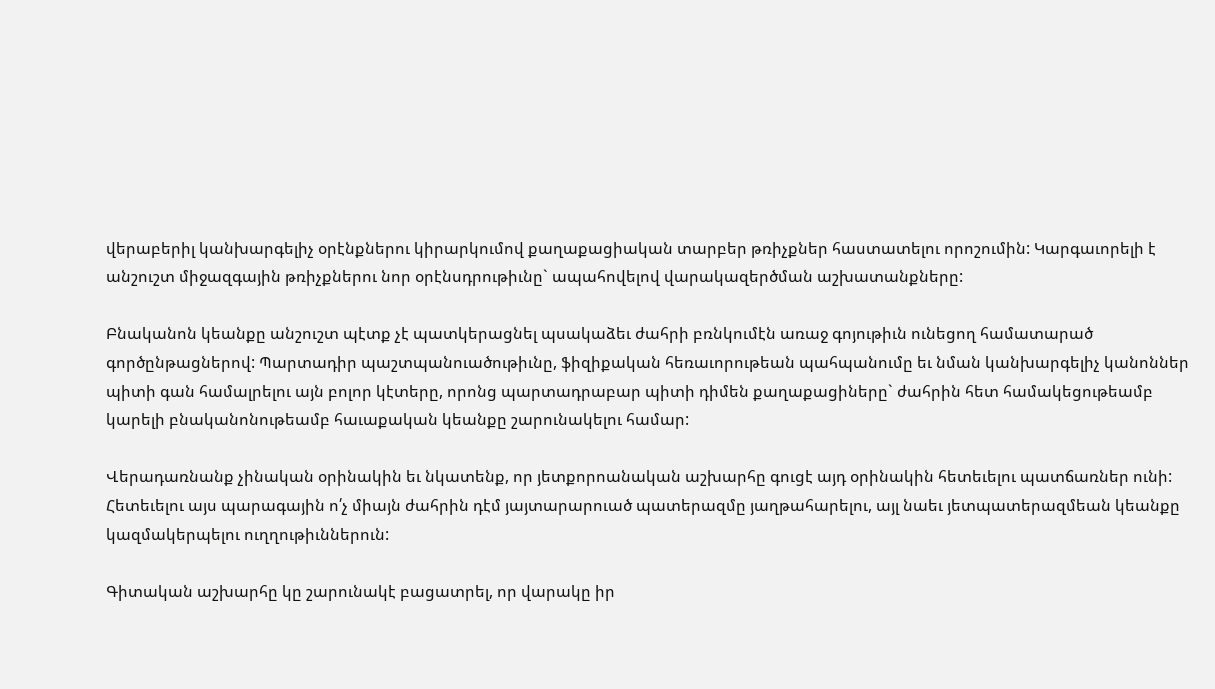վերաբերիլ կանխարգելիչ օրէնքներու կիրարկումով քաղաքացիական տարբեր թռիչքներ հաստատելու որոշումին: Կարգաւորելի է անշուշտ միջազգային թռիչքներու նոր օրէնսդրութիւնը` ապահովելով վարակազերծման աշխատանքները:

Բնականոն կեանքը անշուշտ պէտք չէ պատկերացնել պսակաձեւ ժահրի բռնկումէն առաջ գոյութիւն ունեցող համատարած գործընթացներով: Պարտադիր պաշտպանուածութիւնը, ֆիզիքական հեռաւորութեան պահպանումը եւ նման կանխարգելիչ կանոններ պիտի գան համալրելու այն բոլոր կէտերը, որոնց պարտադրաբար պիտի դիմեն քաղաքացիները` ժահրին հետ համակեցութեամբ կարելի բնականոնութեամբ հաւաքական կեանքը շարունակելու համար:

Վերադառնանք չինական օրինակին եւ նկատենք, որ յետքորոանական աշխարհը գուցէ այդ օրինակին հետեւելու պատճառներ ունի: Հետեւելու այս պարագային ո՛չ միայն ժահրին դէմ յայտարարուած պատերազմը յաղթահարելու, այլ նաեւ յետպատերազմեան կեանքը կազմակերպելու ուղղութիւններուն:

Գիտական աշխարհը կը շարունակէ բացատրել, որ վարակը իր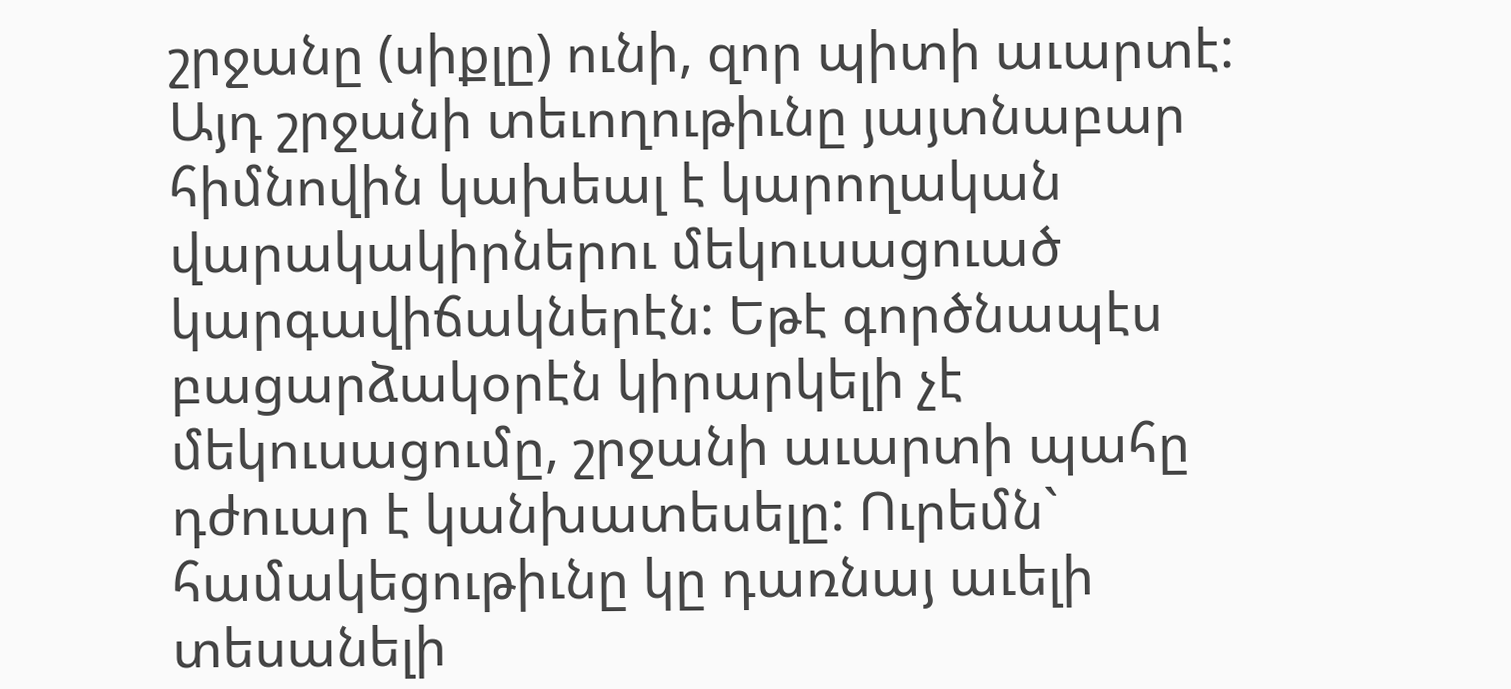շրջանը (սիքլը) ունի, զոր պիտի աւարտէ: Այդ շրջանի տեւողութիւնը յայտնաբար հիմնովին կախեալ է կարողական վարակակիրներու մեկուսացուած կարգավիճակներէն: Եթէ գործնապէս բացարձակօրէն կիրարկելի չէ մեկուսացումը, շրջանի աւարտի պահը դժուար է կանխատեսելը: Ուրեմն` համակեցութիւնը կը դառնայ աւելի տեսանելի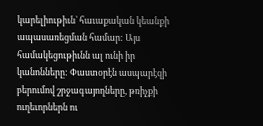կարելիութիւն` հաւաքական կեանքի ապասառեցման համար: Այս համակեցութիւնն ալ ունի իր կանոնները: Փաստօրէն ասպարէզի բերումով շրջագայողները, թռիչքի ուղեւորներն ու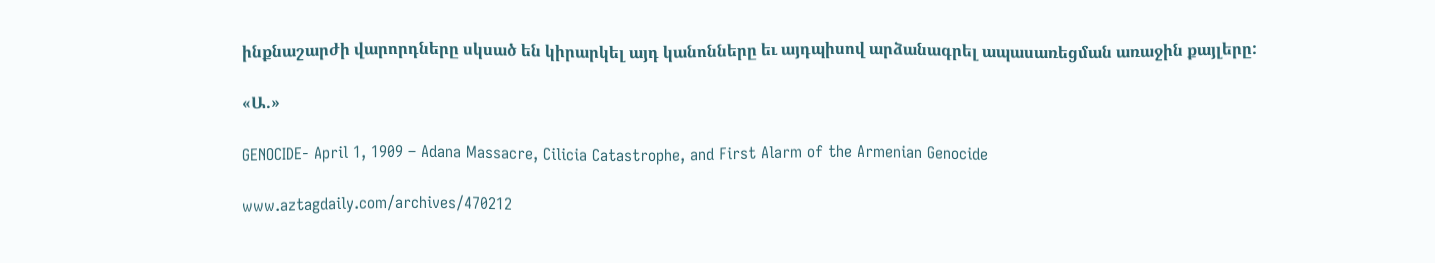ինքնաշարժի վարորդները սկսած են կիրարկել այդ կանոնները եւ այդպիսով արձանագրել ապասառեցման առաջին քայլերը:

«Ա.»

GENOCIDE- April 1, 1909 – Adana Massacre, Cilicia Catastrophe, and First Alarm of the Armenian Genocide

www.aztagdaily.com/archives/470212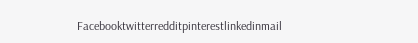Facebooktwitterredditpinterestlinkedinmail